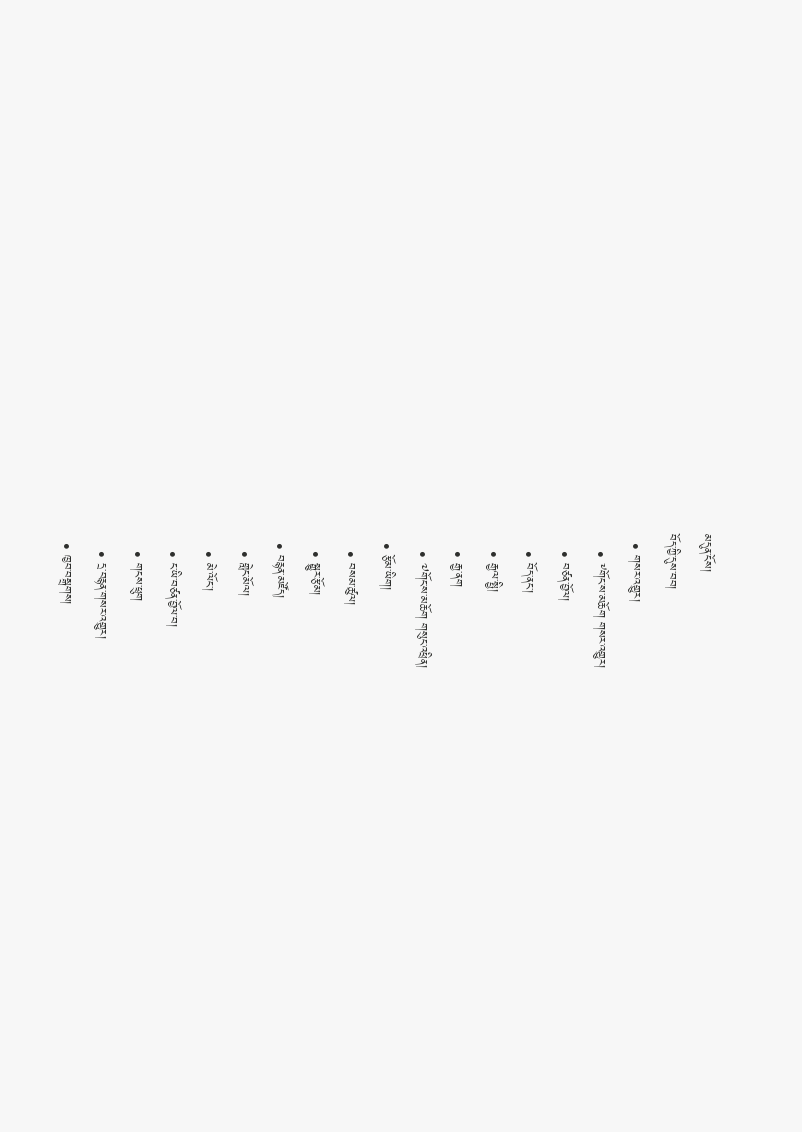མདུན་ངོས།
བོད་ཀྱི་དུས་བབ།
  • གསར་འགྱུར།
    • ༸གོང་ས་མཆོག གསར་འགྱུར།
    • བཙན་བྱོལ།
    • བོད་ནང་།
    • རྒྱལ་སྤྱི།
    • རྒྱ་ནག
    • ༧གོང་ས་མཆོག གསུང་འཕྲིན།
  • རྩོམ་ཡིག།
    • བསམ་ཚུལ།
    • སྒྱུར་རྩོམ།
  • བརྙན་མཛོད།
    • གླེང་མོལ།
    • མེ་ལོང་།
    • ང་ཡི་བཙན་བྱོལ་བ།
    • གངས་ཕྲུག
    • དྲ་བརྙན་གསར་འགྱུར།
  • ཁྱབ་བསྒྲགས།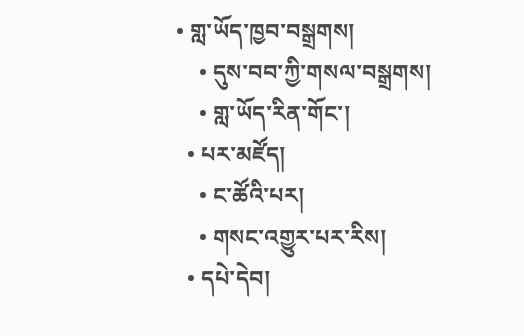• གླ་ཡོད་ཁྱབ་བསྒྲགས།
    • དུས་བབ་ཀྱི་གསལ་བསྒྲགས།
    • གླ་ཡོད་རིན་གོང་།
  • པར་མཛོད།
    • ང་ཚོའི་པར།
    • གསང་འགྱུར་པར་རིས།
  • དཔེ་དེབ།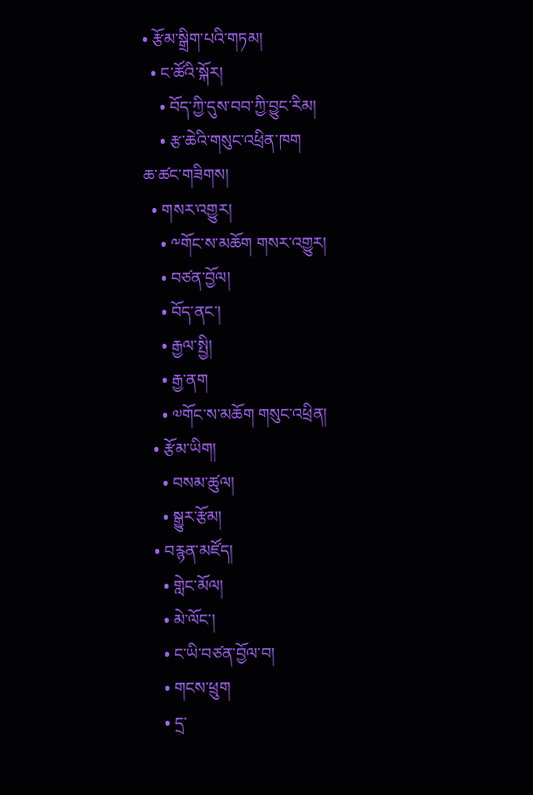• རྩོམ་སྒྲིག་པའི་གཏམ།
  • ང་ཚོའི་སྐོར།
    • བོད་ཀྱི་དུས་བབ་ཀྱི་བྱུང་རིམ།
    • རྩ་ཆེའི་གསུང་འཕྲིན་ཁག
ཆ་ཚང་གཟིགས།
  • གསར་འགྱུར།
    • ༸གོང་ས་མཆོག གསར་འགྱུར།
    • བཙན་བྱོལ།
    • བོད་ནང་།
    • རྒྱལ་སྤྱི།
    • རྒྱ་ནག
    • ༧གོང་ས་མཆོག གསུང་འཕྲིན།
  • རྩོམ་ཡིག།
    • བསམ་ཚུལ།
    • སྒྱུར་རྩོམ།
  • བརྙན་མཛོད།
    • གླེང་མོལ།
    • མེ་ལོང་།
    • ང་ཡི་བཙན་བྱོལ་བ།
    • གངས་ཕྲུག
    • དྲ་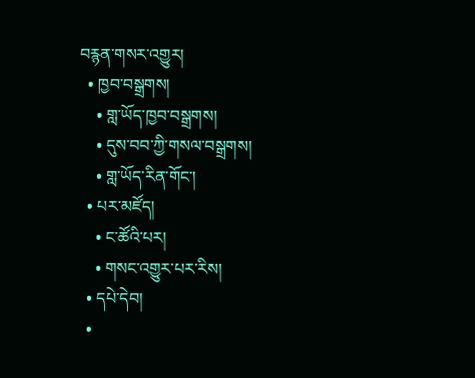བརྙན་གསར་འགྱུར།
  • ཁྱབ་བསྒྲགས།
    • གླ་ཡོད་ཁྱབ་བསྒྲགས།
    • དུས་བབ་ཀྱི་གསལ་བསྒྲགས།
    • གླ་ཡོད་རིན་གོང་།
  • པར་མཛོད།
    • ང་ཚོའི་པར།
    • གསང་འགྱུར་པར་རིས།
  • དཔེ་དེབ།
  •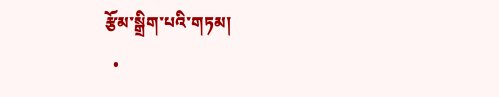རྩོམ་སྒྲིག་པའི་གཏམ།
  •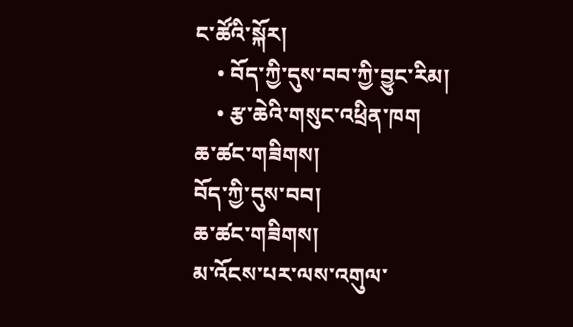ང་ཚོའི་སྐོར།
    • བོད་ཀྱི་དུས་བབ་ཀྱི་བྱུང་རིམ།
    • རྩ་ཆེའི་གསུང་འཕྲིན་ཁག
ཆ་ཚང་གཟིགས།
བོད་ཀྱི་དུས་བབ།
ཆ་ཚང་གཟིགས།
མ་འོངས་པར་ལས་འགུལ་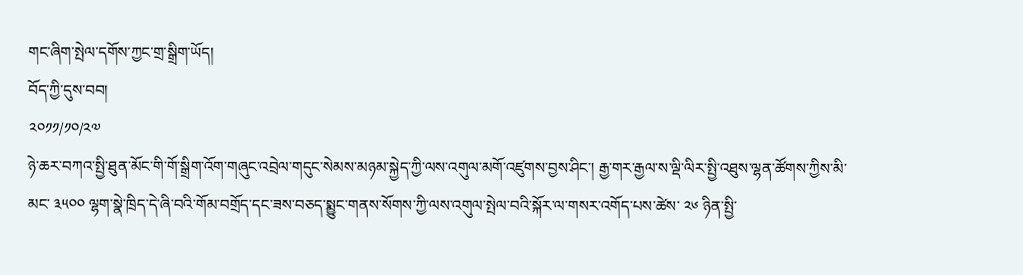གང་ཞིག་སྤེལ་དགོས་ཀྱང་གྲ་སྒྲིག་ཡོད།
བོད་ཀྱི་དུས་བབ།
༢༠༡༡/༡༠/༢༧
ཉེ་ཆར་བཀའ་སྤྱི་ཐུན་མོང་གི་གོ་སྒྲིག་འོག་གཞུང་འབྲེལ་གདུང་སེམས་མཉམ་སྐྱེད་ཀྱི་ལས་འགུལ་མགོ་འཛུགས་བྱས་ཤིང་། རྒྱ་གར་རྒྱལ་ས་ལྡི་ལིར་སྤྱི་འཐུས་ལྷན་ཚོགས་ཀྱིས་མི་མང་ ༣༥༠༠ ལྷག་སྣེ་ཁྲིད་དེ་ཞི་བའི་གོམ་བགྲོད་དང་ཟས་བཅད་སྨྱུང་གནས་སོགས་ཀྱི་ལས་འགུལ་སྤེལ་བའི་སྐོར་ལ་གསར་འགོད་པས་ཚེས་ ༢༦ ཉིན་སྤྱི་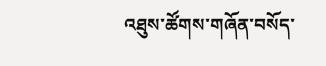འཐུས་ཚོགས་གཞོན་བསོད་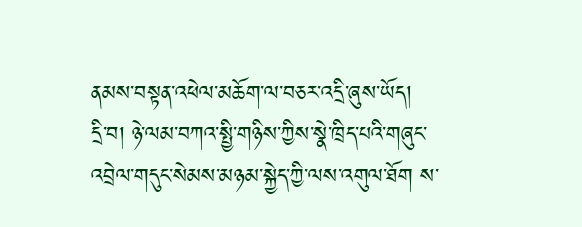ནམས་བསྟན་འཕེལ་མཆོག་ལ་བཅར་འདྲི་ཞུས་ཡོད།
དྲི་བ། ཉེ་ལམ་བཀའ་སྤྱི་གཉིས་ཀྱིས་སྣེ་ཁྲིད་པའི་གཞུང་འབྲེལ་གདུང་སེམས་མཉམ་སྐྱེད་ཀྱི་ལས་འགུལ་ཐོག ས་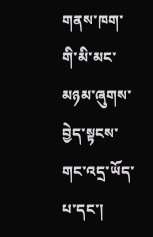གནས་ཁག་གི་མི་མང་མཉམ་ཞུགས་བྱེད་སྟངས་གང་འདྲ་ཡོད་པ་དང་།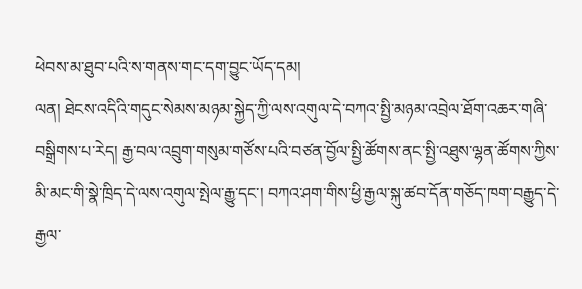ཕེབས་མ་ཐུབ་པའི་ས་གནས་གང་དག་བྱུང་ཡོད་དམ།
ལན། ཐེངས་འདིའི་གདུང་སེམས་མཉམ་སྐྱེད་ཀྱི་ལས་འགུལ་དེ་བཀའ་སྤྱི་མཉམ་འབྲེལ་ཐོག་འཆར་གཞི་བསྒྲིགས་པ་རེད། རྒྱ་བལ་འབྲུག་གསུམ་གཙོས་པའི་བཙན་བྱོལ་སྤྱི་ཚོགས་ནང་སྤྱི་འཐུས་ལྷན་ཚོགས་ཀྱིས་མི་མང་གི་སྣེ་ཁྲིད་དེ་ལས་འགུལ་སྤེལ་རྒྱུ་དང་། བཀའ་ཤག་གིས་ཕྱི་རྒྱལ་སྐུ་ཚབ་དོན་གཅོད་ཁག་བརྒྱུད་དེ་རྒྱལ་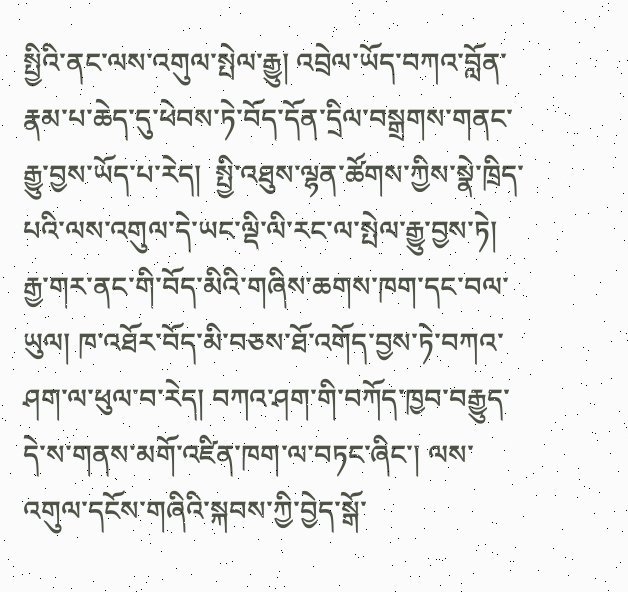སྤྱིའི་ནང་ལས་འགུལ་སྤེལ་རྒྱུ། འབྲེལ་ཡོད་བཀའ་བློན་རྣམ་པ་ཆེད་དུ་ཕེབས་ཏེ་བོད་དོན་དྲིལ་བསྒྲགས་གནང་རྒྱུ་བྱས་ཡོད་པ་རེད།  སྤྱི་འཐུས་ལྷན་ཚོགས་ཀྱིས་སྣེ་ཁྲིད་པའི་ལས་འགུལ་དེ་ཡང་ལྡི་ལི་རང་ལ་སྤེལ་རྒྱུ་བྱས་ཏེ། རྒྱ་གར་ནང་གི་བོད་མིའི་གཞིས་ཆགས་ཁག་དང་བལ་ཡུལ། ཁ་འཐོར་བོད་མི་བཅས་ཐོ་འགོད་བྱས་ཏེ་བཀའ་ཤག་ལ་ཕུལ་བ་རེད། བཀའ་ཤག་གི་བཀོད་ཁྱབ་བརྒྱུད་དེ་ས་གནས་མགོ་འཛིན་ཁག་ལ་བཏང་ཞིང་། ལས་འགུལ་དངོས་གཞིའི་སྐབས་ཀྱི་བྱེད་སྒོ་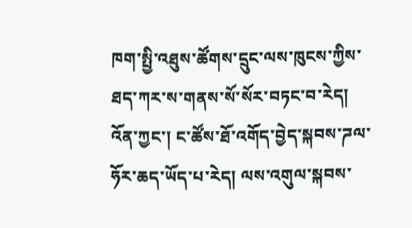ཁག་སྤྱི་འཐུས་ཚོགས་དྲུང་ལས་ཁུངས་ཀྱིས་ཐད་ཀར་ས་གནས་སོ་སོར་བཏང་བ་རེད། འོན་ཀྱང་། ང་ཚོས་ཐོ་འགོད་བྱེད་སྐབས་ཌལ་ཧོར་ཆད་ཡོད་པ་རེད། ལས་འགུལ་སྐབས་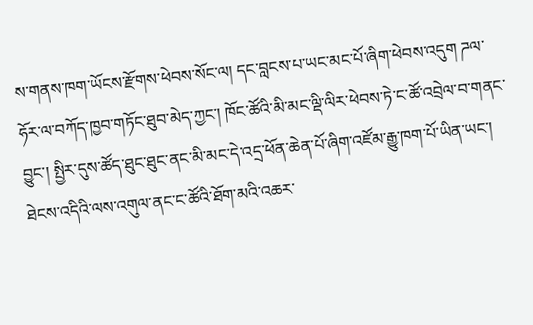ས་གནས་ཁག་ཡོངས་རྫོགས་ཕེབས་སོང་ལ། དང་བླངས་པ་ཡང་མང་པོ་ཞིག་ཕེབས་འདུག ཌལ་ཧོར་ལ་བཀོད་ཁྱབ་གཏོང་ཐུབ་མེད་ཀྱང་། ཁོང་ཚོའི་མི་མང་ལྡི་ལིར་ཕེབས་ཏེ་ང་ཚོ་འབྲེལ་བ་གནང་བྱུང་། སྤྱིར་དུས་ཚོད་ཐུང་ཐུང་ནང་མི་མང་དེ་འདྲ་ཕོན་ཆེན་པོ་ཞིག་འཛོམ་རྒྱུ་ཁག་པོ་ཡིན་ཡང་། ཐེངས་འདིའི་ལས་འགུལ་ནང་ང་ཚོའི་ཐོག་མའི་འཆར་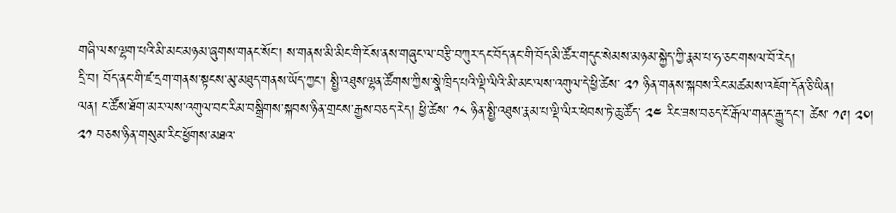གཞི་ལས་ལྷག་པའི་མི་མང་མཉམ་ཞུགས་གནང་སོང་། ས་གནས་མི་མིང་གི་ངོས་ནས་གཞུང་ལ་བརྩི་བཀུར་དང་བོད་ནང་གི་བོད་མི་ཚོར་གདུང་སེམས་མཉམ་སྐྱེད་ཀྱི་རྣམ་པ་ཧ་ཅང་གསལ་བོ་རེད།
དྲི་བ། བོད་ནང་གི་ཛ་དྲག་གནས་སྟངས་མུ་མཐུད་གནས་ཡོད་ཀྱང་། སྤྱི་འཐུས་ལྷན་ཚོགས་ཀྱིས་སྣེ་ཁྲིད་པའི་ལྡི་ལིའི་མི་མང་ལས་འགུལ་དེ་ཕྱི་ཚེས་ ༢༡ ཉིན་གནས་སྐབས་རིང་མཚམས་འཇོག་དོན་ཅི་ཡིན།
ལན། ང་ཚོས་ཐོག་མར་ལས་འགུལ་བང་རིམ་བསྒྲིགས་སྐབས་ཉིན་གྲངས་རྒྱས་བཅད་རེད། ཕྱི་ཚེས་ ༡༨ ཉིན་སྤྱི་འཐུས་རྣམ་པ་ལྡི་ལིར་ཕེབས་ཏེ་ཆུ་ཚོད་ ༢༤ རིང་ཟས་བཅད་ངོ་རྒོལ་གནང་རྒྱུ་དང་། ཚེས་ ༡༩། ༢༠། ༢༡ བཅས་ཉིན་གསུམ་རིང་ཕྱོགས་མཐའ་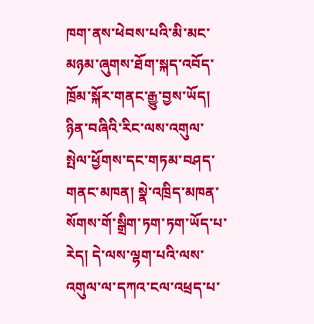ཁག་ནས་ཕེབས་པའི་མི་མང་མཉམ་ཞུགས་ཐོག་སྐད་འབོད་ཁྲོམ་སྐོར་གནང་རྒྱུ་བྱས་ཡོད། ཉིན་བཞིའི་རིང་ལས་འགུལ་སྤེལ་ཕྱོགས་དང་གཏམ་བཤད་གནང་མཁན། སྣེ་འཁྲིད་མཁན་སོགས་གོ་སྒྲིག་ཏག་ཏག་ཡོད་པ་རེད། དེ་ལས་ལྷག་པའི་ལས་འགུལ་ལ་དཀའ་ངལ་འཕྲད་པ་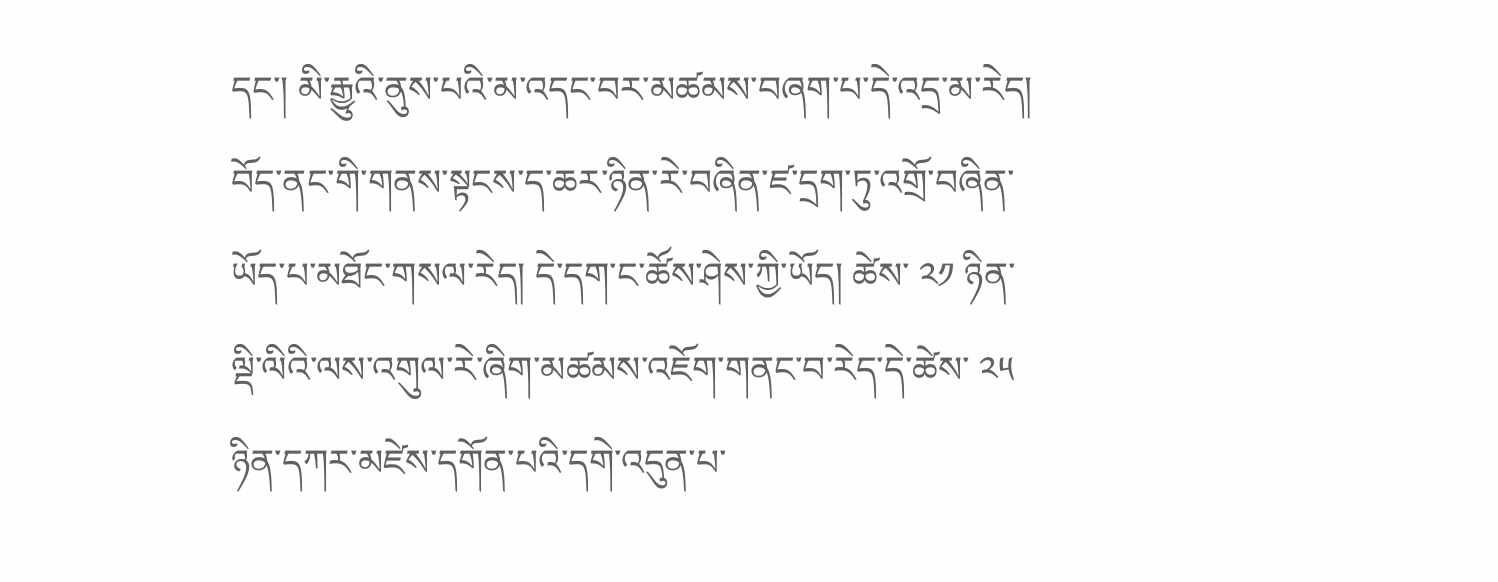དང་། མི་རྒྱུའི་ནུས་པའི་མ་འདང་བར་མཚམས་བཞག་པ་དེ་འདྲ་མ་རེད། བོད་ནང་གི་གནས་སྟངས་ད་ཆར་ཉིན་རེ་བཞིན་ཛ་དྲག་ཏུ་འགྲོ་བཞིན་ཡོད་པ་མཐོང་གསལ་རེད། དེ་དག་ང་ཚོས་ཤེས་ཀྱི་ཡོད། ཚེས་ ༢༡ ཉིན་ལྡི་ལིའི་ལས་འགུལ་རེ་ཞིག་མཚམས་འཇོག་གནང་བ་རེད་དེ་ཚེས་ ༢༥ ཉིན་དཀར་མཛེས་དགོན་པའི་དགེ་འདུན་པ་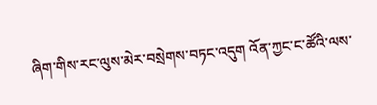ཞིག་གིས་རང་ལུས་མེར་བསྲེགས་བཏང་འདུག འོན་ཀྱང་ང་ཚོའི་ལས་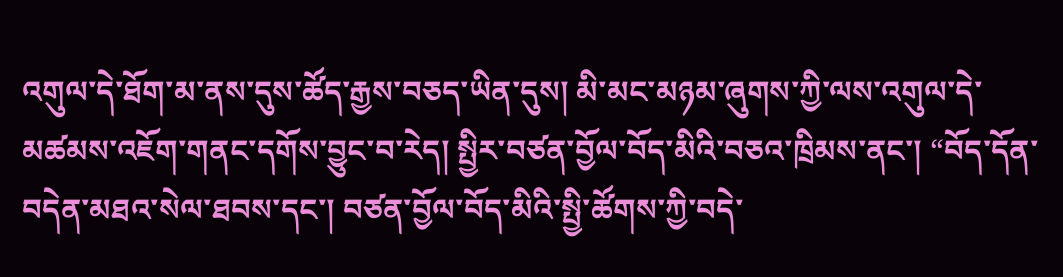འགུལ་དེ་ཐོག་མ་ནས་དུས་ཚོད་རྒྱས་བཅད་ཡིན་དུས། མི་མང་མཉམ་ཞུགས་ཀྱི་ལས་འགུལ་དེ་མཚམས་འཇོག་གནང་དགོས་བྱུང་བ་རེད། སྤྱིར་བཙན་བྱོལ་བོད་མིའི་བཅའ་ཁྲིམས་ནང་། “བོད་དོན་བདེན་མཐའ་སེལ་ཐབས་དང་། བཙན་བྱོལ་བོད་མིའི་སྤྱི་ཚོགས་ཀྱི་བདེ་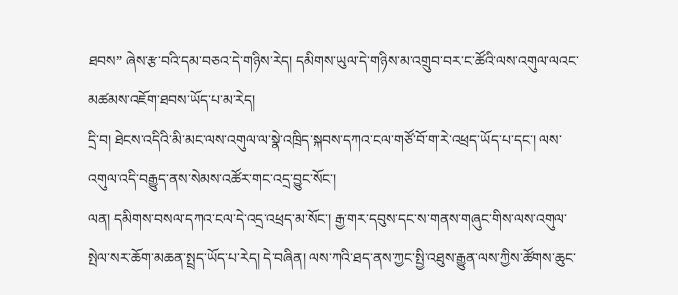ཐབས” ཞེས་རྩ་བའི་དམ་བཅའ་དེ་གཉིས་རེད། དམིགས་ཡུལ་དེ་གཉིས་མ་འགྲུབ་བར་ང་ཚོའི་ལས་འགུལ་ལའང་མཚམས་འཇོག་ཐབས་ཡོད་པ་མ་རེད།
དྲི་བ། ཐེངས་འདིའི་མི་མང་ལས་འགུལ་ལ་སྣེ་འཁྲིད་སྐབས་དཀའ་ངལ་གཙོ་བོ་ག་རེ་འཕྲད་ཡོད་པ་དང་། ལས་འགུལ་འདི་བརྒྱུད་ནས་སེམས་འཚོར་གང་འདྲ་བྱུང་སོང་།
ལན། དམིགས་བསལ་དཀའ་ངལ་དེ་འདྲ་འཕྲད་མ་སོང་། རྒྱ་གར་དབུས་དང་ས་གནས་གཞུང་གིས་ལས་འགུལ་སྤེལ་སར་ཆོག་མཆན་སྤྲད་ཡོད་པ་རེད། དེ་བཞིན། ལས་ཀའི་ཐད་ནས་ཀྱང་སྤྱི་འཐུས་རྒྱུན་ལས་ཀྱིས་ཚོགས་ཆུང་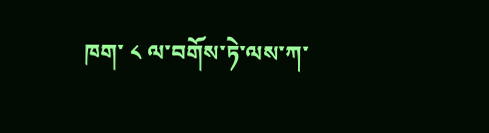ཁག་ ༨ ལ་བགོས་ཏེ་ལས་ཀ་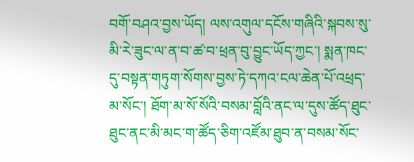བགོ་བཤའ་བྱས་ཡོད། ལས་འགུལ་དངོས་གཞིའི་སྐབས་སུ་མི་རེ་ཟུང་ལ་ན་བ་ཚ་བ་ཕྲན་བུ་བྱུང་ཡོད་ཀྱང་། སྨན་ཁང་དུ་བསྟན་གཏུག་སོགས་བྱས་ཏེ་དཀའ་ངལ་ཆེན་པོ་འཕྲད་མ་སོང་། ཐོག་མ་སོ་སོའི་བསམ་བློའི་ནང་ལ་དུས་ཚོད་ཐུང་ཐུང་ནང་མི་མང་ག་ཚོད་ཅིག་འཛོམ་ཐུབ་ན་བསམ་སོང་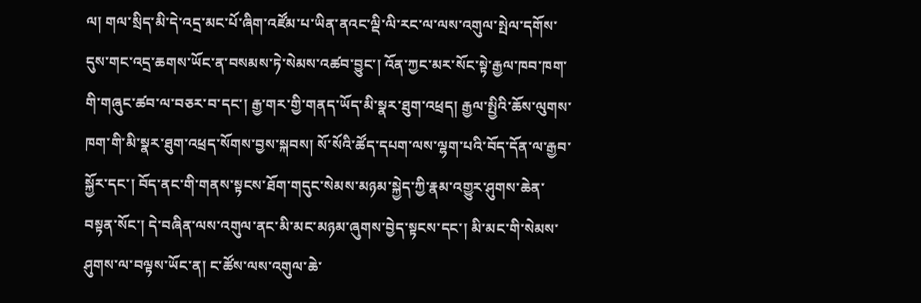ལ། གལ་སྲིད་མི་དེ་འདྲ་མང་པོ་ཞིག་འཛོམ་པ་ཡིན་ནའང་ལྡི་ལི་རང་ལ་ལས་འགུལ་སྤེལ་དགོས་དུས་གང་འདྲ་ཆགས་ཡོང་ན་བསམས་ཏེ་སེམས་འཚབ་བྱུང་། འོན་ཀྱང་མར་སོང་སྟེ་རྒྱལ་ཁབ་ཁག་གི་གཞུང་ཚབ་ལ་བཅར་བ་དང་། རྒྱ་གར་གྱི་གནད་ཡོད་མི་སྣར་ཐུག་འཕྲད། རྒྱལ་སྤྱིའི་ཆོས་ལུགས་ཁག་གི་མི་སྣར་ཐུག་འཕྲད་སོགས་བྱས་སྐབས། སོ་སོའི་ཚོད་དཔག་ལས་ལྷག་པའི་བོད་དོན་ལ་རྒྱབ་སྐྱོར་དང་། བོད་ནང་གི་གནས་སྟངས་ཐོག་གདུང་སེམས་མཉམ་སྐྱེད་ཀྱི་རྣམ་འགྱུར་ཤུགས་ཆེན་བསྟན་སོང་། དེ་བཞིན་ལས་འགུལ་ནང་མི་མང་མཉམ་ཞུགས་བྱེད་སྟངས་དང་། མི་མང་གི་སེམས་ཤུགས་ལ་བལྟས་ཡོང་ན། ང་ཚོས་ལས་འགུལ་ཆེ་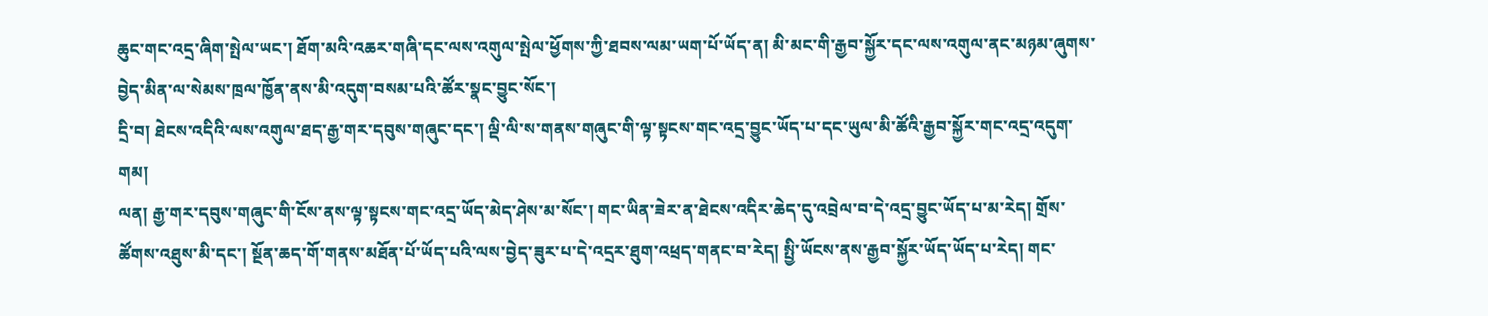ཆུང་གང་འདྲ་ཞིག་སྤེལ་ཡང་། ཐོག་མའི་འཆར་གཞི་དང་ལས་འགུལ་སྤེལ་ཕྱོགས་ཀྱི་ཐབས་ལམ་ཡག་པོ་ཡོད་ན། མི་མང་གི་རྒྱབ་སྐྱོར་དང་ལས་འགུལ་ནང་མཉམ་ཞུགས་བྱེད་མིན་ལ་སེམས་ཁྲལ་ཁྱོན་ནས་མི་འདུག་བསམ་པའི་ཚོར་སྣང་བྱུང་སོང་།
དྲི་བ། ཐེངས་འདིའི་ལས་འགུལ་ཐད་རྒྱ་གར་དབུས་གཞུང་དང་། ལྡི་ལི་ས་གནས་གཞུང་གི་ལྟ་སྟངས་གང་འདྲ་བྱུང་ཡོད་པ་དང་ཡུལ་མི་ཚོའི་རྒྱབ་སྐྱོར་གང་འདྲ་འདུག་གམ།
ལན། རྒྱ་གར་དབུས་གཞུང་གི་ངོས་ནས་ལྟ་སྟངས་གང་འདྲ་ཡོད་མེད་ཤེས་མ་སོང་། གང་ཡིན་ཟེར་ན་ཐེངས་འདིར་ཆེད་དུ་འབྲེལ་བ་དེ་འདྲ་བྱུང་ཡོད་པ་མ་རེད། གྲོས་ཚོགས་འཐུས་མི་དང་། སྔོན་ཆད་གོ་གནས་མཐོན་པོ་ཡོད་པའི་ལས་བྱེད་ཟུར་པ་དེ་འདྲར་ཐུག་འཕྲད་གནང་བ་རེད། སྤྱི་ཡོངས་ནས་རྒྱབ་སྐྱོར་ཡོད་ཡོད་པ་རེད། གང་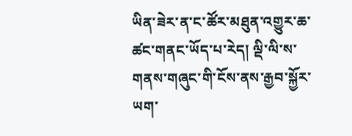ཡིན་ཟེར་ན་ང་ཚོར་མཐུན་འགྱུར་ཆ་ཚང་གནང་ཡོད་པ་རེད། ལྡི་ལི་ས་གནས་གཞུང་གི་ངོས་ནས་རྒྱབ་སྐྱོར་ཡག་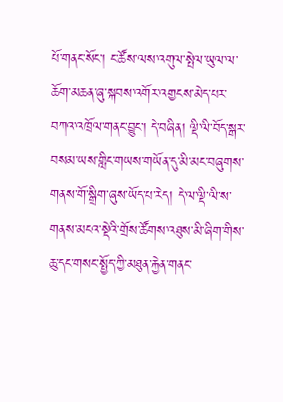པོ་གནང་སོང་། ང་ཚོས་ལས་འགུལ་སྤེལ་ཡུལ་ལ་ཆོག་མཆན་ཞུ་སྐབས་འགོར་འགྱངས་མེད་པར་བཀའ་འཁྲོལ་གནང་བྱུང་། དེ་བཞིན། ལྡི་ལི་བོད་སྒར་བསམ་ཡས་གླིང་གཡས་གཡོན་དུ་མི་མང་བཞུགས་གནས་གོ་སྒྲིག་ཞུས་ཡོད་པ་རེད། དེ་ལ་ལྡི་ལི་ས་གནས་མངའ་སྡེའི་གྲོས་ཚོགས་འཐུས་མི་ཞིག་གིས་ཆུ་དང་གསང་སྤྱོད་ཀྱི་མཐུན་རྐྱེན་གནང་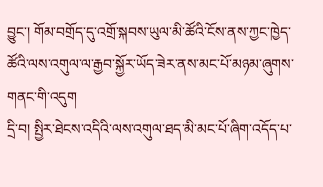བྱུང་། གོམ་བགྲོད་དུ་འགྲོ་སྐབས་ཡུལ་མི་ཚོའི་ངོས་ནས་ཀྱང་ཁྱེད་ཚོའི་ལས་འགུལ་ལ་རྒྱབ་སྐྱོར་ཡོད་ཟེར་ནས་མང་པོ་མཉམ་ཞུགས་གནང་གི་འདུག
དྲི་བ། སྤྱིར་ཐེངས་འདིའི་ལས་འགུལ་ཐད་མི་མང་པོ་ཞིག་འདོད་པ་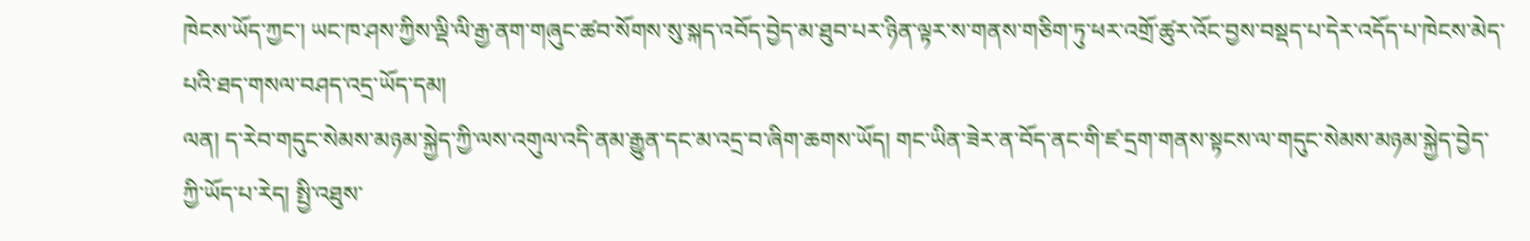ཁེངས་ཡོད་ཀྱང་། ཡང་ཁ་ཤས་ཀྱིས་ལྡི་ལི་རྒྱ་ནག་གཞུང་ཚབ་སོགས་སུ་སྐད་འབོད་བྱེད་མ་ཐུབ་པར་ཉིན་ལྟར་ས་གནས་གཅིག་ཏུ་ཕར་འགྲོ་ཚུར་འོང་བྱས་བསྡད་པ་དེར་འདོད་པ་ཁེངས་མེད་པའི་ཐད་གསལ་བཤད་འདྲ་ཡོད་དམ།
ལན། ད་རེབ་གདུང་སེམས་མཉམ་སྐྱེད་ཀྱི་ལས་འགུལ་འདི་ནམ་རྒྱུན་དང་མ་འདྲ་བ་ཞིག་ཆགས་ཡོད། གང་ཡིན་ཟེར་ན་བོད་ནང་གི་ཛ་དྲག་གནས་སྟངས་ལ་གདུང་སེམས་མཉམ་སྐྱེད་བྱེད་ཀྱི་ཡོད་པ་རེད། སྤྱི་འཐུས་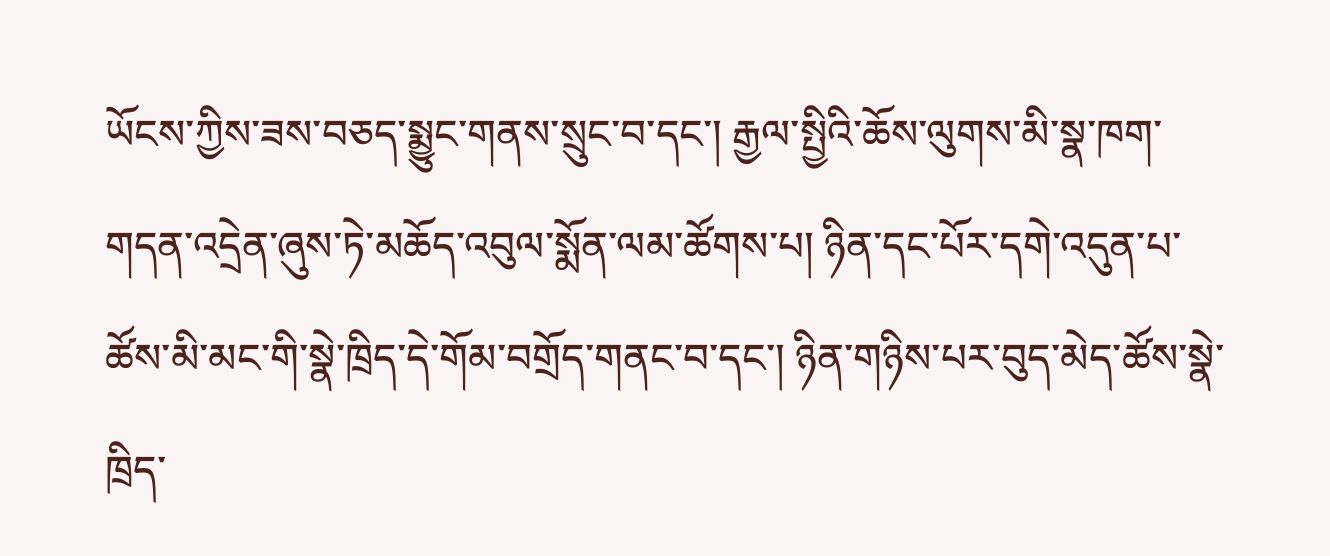ཡོངས་ཀྱིས་ཟས་བཅད་སྨྱུང་གནས་སྲུང་བ་དང་། རྒྱལ་སྤྱིའི་ཆོས་ལུགས་མི་སྣ་ཁག་གདན་འདྲེན་ཞུས་ཏེ་མཆོད་འབུལ་སྨོན་ལམ་ཚོགས་པ། ཉིན་དང་པོར་དགེ་འདུན་པ་ཚོས་མི་མང་གི་སྣེ་ཁྲིད་དེ་གོམ་བགྲོད་གནང་བ་དང་། ཉིན་གཉིས་པར་བུད་མེད་ཚོས་སྣེ་ཁྲིད་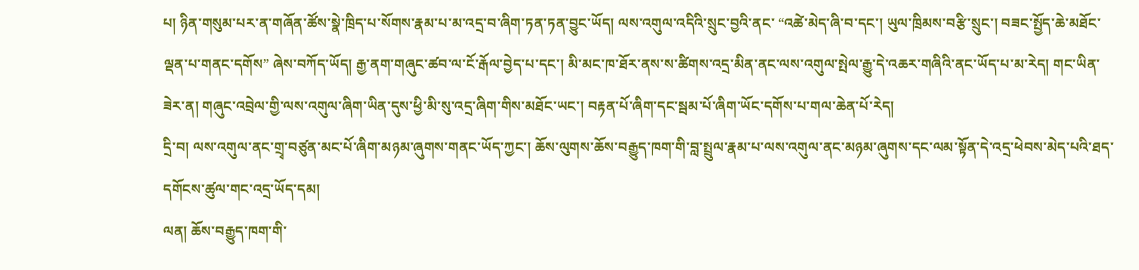པ། ཉིན་གསུམ་པར་ན་གཞོན་ཚོས་སྣེ་ཁྲིད་པ་སོགས་རྣམ་པ་མ་འདྲ་བ་ཞིག་ཏན་ཏན་བྱུང་ཡོད། ལས་འགུལ་འདིའི་སྲུང་བྱའི་ནང་ “འཚེ་མེད་ཞི་བ་དང་། ཡུལ་ཁྲིམས་བརྩི་སྲུང་། བཟང་སྤྱོད་ཆེ་མཐོང་ལྡན་པ་གནང་དགོས” ཞེས་བཀོད་ཡོད། རྒྱ་ནག་གཞུང་ཚབ་ལ་ངོ་རྒོལ་བྱེད་པ་དང་། མི་མང་ཁ་ཐོར་ནས་ས་ཚིགས་འདྲ་མིན་ནང་ལས་འགུལ་སྤེལ་རྒྱུ་དེ་འཆར་གཞིའི་ནང་ཡོད་པ་མ་རེད། གང་ཡིན་ཟེར་ན། གཞུང་འབྲེལ་གྱི་ལས་འགུལ་ཞིག་ཡིན་དུས་ཕྱི་མི་སུ་འདྲ་ཞིག་གིས་མཐོང་ཡང་། བརྟན་པོ་ཞིག་དང་སྦམ་པོ་ཞིག་ཡོང་དགོས་པ་གལ་ཆེན་པོ་རེད།
དྲི་བ། ལས་འགུལ་ནང་གྲྭ་བཙུན་མང་པོ་ཞིག་མཉམ་ཞུགས་གནང་ཡོད་ཀྱང་། ཆོས་ལུགས་ཆོས་བརྒྱུད་ཁག་གི་བླ་སྤྲུལ་རྣམ་པ་ལས་འགུལ་ནང་མཉམ་ཞུགས་དང་ལམ་སྟོན་དེ་འདྲ་ཕེབས་མེད་པའི་ཐད་དགོངས་ཚུལ་གང་འདྲ་ཡོད་དམ།
ལན། ཆོས་བརྒྱུད་ཁག་གི་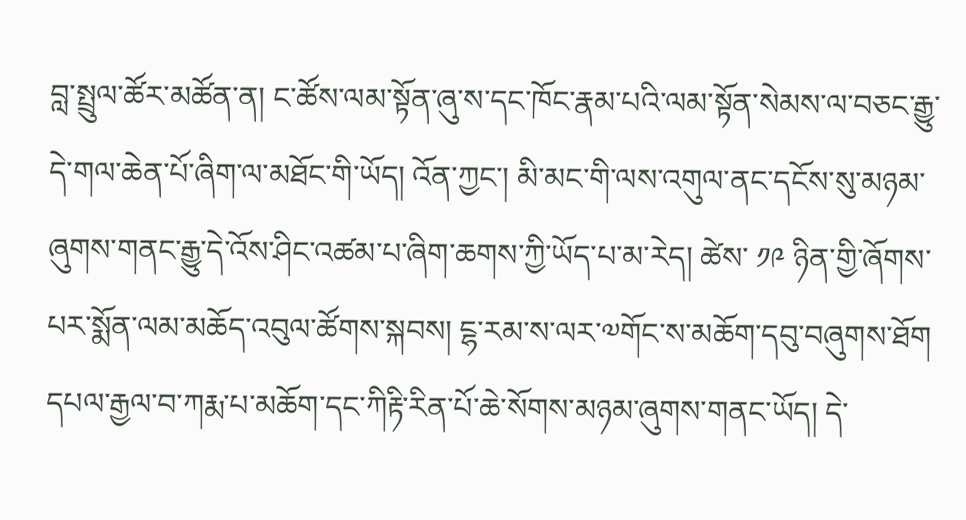བླ་སྤྲུལ་ཚོར་མཚོན་ན། ང་ཚོས་ལམ་སྟོན་ཞུ་ས་དང་ཁོང་རྣམ་པའི་ལམ་སྟོན་སེམས་ལ་བཅང་རྒྱུ་དེ་གལ་ཆེན་པོ་ཞིག་ལ་མཐོང་གི་ཡོད། འོན་ཀྱང་། མི་མང་གི་ལས་འགུལ་ནང་དངོས་སུ་མཉམ་ཞུགས་གནང་རྒྱུ་དེ་འོས་ཤིང་འཚམ་པ་ཞིག་ཆགས་ཀྱི་ཡོད་པ་མ་རེད། ཚེས་ ༡༩ ཉིན་གྱི་ཞོགས་པར་སྨོན་ལམ་མཆོད་འབུལ་ཚོགས་སྐབས། ངྷ་རམ་ས་ལར་༧གོང་ས་མཆོག་དབུ་བཞུགས་ཐོག དཔལ་རྒྱལ་བ་ཀརྨ་པ་མཆོག་དང་ཀིརྟི་རིན་པོ་ཆེ་སོགས་མཉམ་ཞུགས་གནང་ཡོད། དེ་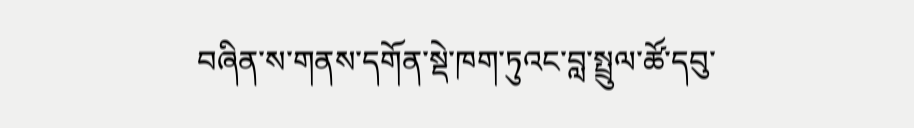བཞིན་ས་གནས་དགོན་སྡེ་ཁག་ཏུའང་བླ་སྤྲུལ་ཚོ་དབུ་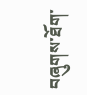བཞུགས་ཐོག་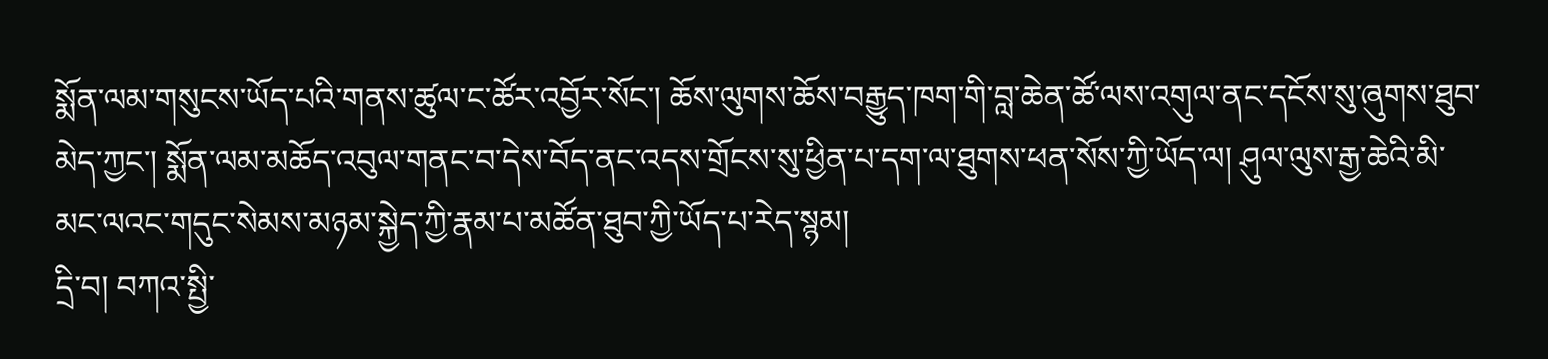སྨོན་ལམ་གསུངས་ཡོད་པའི་གནས་ཚུལ་ང་ཚོར་འབྱོར་སོང་། ཆོས་ལུགས་ཆོས་བརྒྱུད་ཁག་གི་བླ་ཆེན་ཚོ་ལས་འགུལ་ནང་དངོས་སུ་ཞུགས་ཐུབ་མེད་ཀྱང་། སྨོན་ལམ་མཆོད་འབུལ་གནང་བ་དེས་བོད་ནང་འདས་གྲོངས་སུ་ཕྱིན་པ་དག་ལ་ཐུགས་ཕན་སོས་ཀྱི་ཡོད་ལ། ཤུལ་ལུས་རྒྱ་ཆེའི་མི་མང་ལའང་གདུང་སེམས་མཉམ་སྐྱེད་ཀྱི་རྣམ་པ་མཚོན་ཐུབ་ཀྱི་ཡོད་པ་རེད་སྙམ།
དྲི་བ། བཀའ་སྤྱི་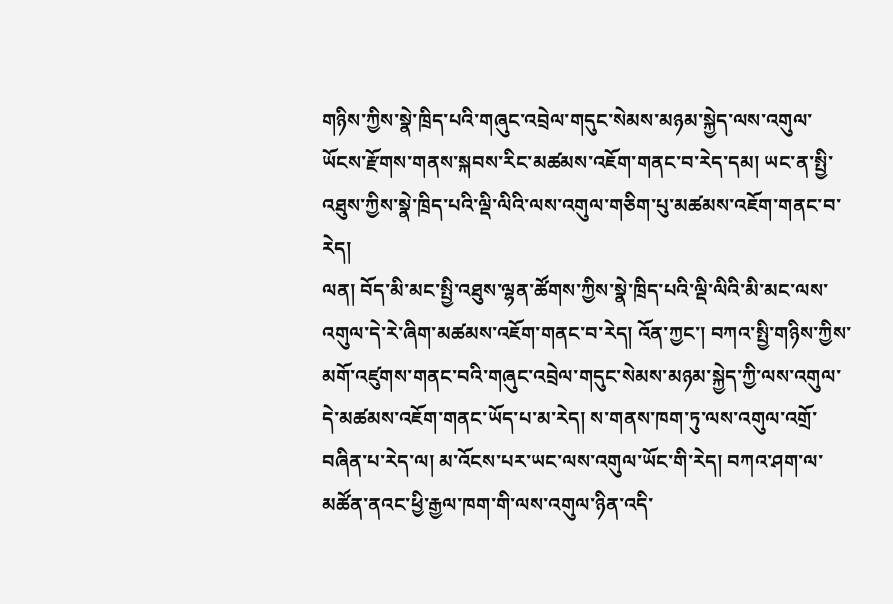གཉིས་ཀྱིས་སྣེ་ཁྲིད་པའི་གཞུང་འབྲེལ་གདུང་སེམས་མཉམ་སྐྱེད་ལས་འགུལ་ཡོངས་རྫོགས་གནས་སྐབས་རིང་མཚམས་འཇོག་གནང་བ་རེད་དམ། ཡང་ན་སྤྱི་འཐུས་ཀྱིས་སྣེ་ཁྲིད་པའི་ལྡི་ལིའི་ལས་འགུལ་གཅིག་པུ་མཚམས་འཇོག་གནང་བ་རེད།
ལན། བོད་མི་མང་སྤྱི་འཐུས་ལྷན་ཚོགས་ཀྱིས་སྣེ་ཁྲིད་པའི་ལྡི་ལིའི་མི་མང་ལས་འགུལ་དེ་རེ་ཞིག་མཚམས་འཇོག་གནང་བ་རེད། འོན་ཀྱང་། བཀའ་སྤྱི་གཉིས་ཀྱིས་མགོ་འཛུགས་གནང་བའི་གཞུང་འབྲེལ་གདུང་སེམས་མཉམ་སྐྱེད་ཀྱི་ལས་འགུལ་དེ་མཚམས་འཇོག་གནང་ཡོད་པ་མ་རེད། ས་གནས་ཁག་ཏུ་ལས་འགུལ་འགྲོ་བཞིན་པ་རེད་ལ། མ་འོངས་པར་ཡང་ལས་འགུལ་ཡོང་གི་རེད། བཀའ་ཤག་ལ་མཚོན་ནའང་ཕྱི་རྒྱལ་ཁག་གི་ལས་འགུལ་ཉིན་འདི་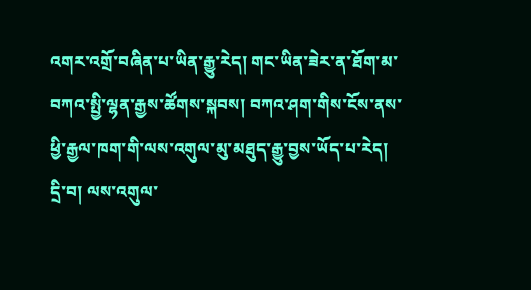འགར་འགྲོ་བཞིན་པ་ཡིན་རྒྱུ་རེད། གང་ཡིན་ཟེར་ན་ཐོག་མ་བཀའ་སྤྱི་ལྷན་རྒྱས་ཚོགས་སྐབས། བཀའ་ཤག་གིས་ངོས་ནས་ཕྱི་རྒྱལ་ཁག་གི་ལས་འགུལ་མུ་མཐུད་རྒྱུ་བྱས་ཡོད་པ་རེད།
དྲི་བ། ལས་འགུལ་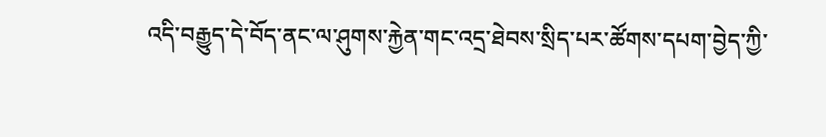འདི་བརྒྱུད་དེ་བོད་ནང་ལ་ཤུགས་རྐྱེན་གང་འདྲ་ཐེབས་སྲིད་པར་ཚོགས་དཔག་བྱེད་ཀྱི་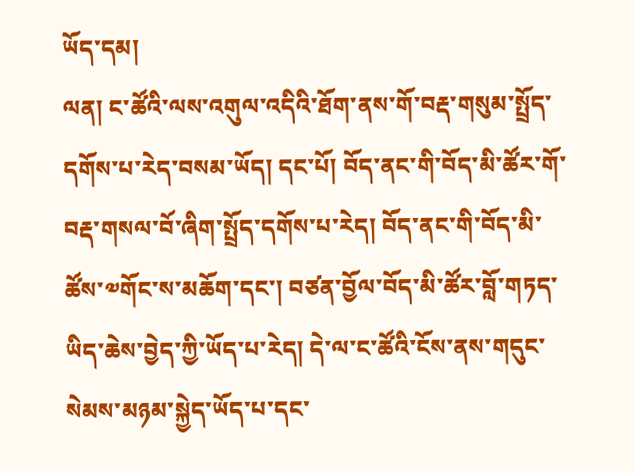ཡོད་དམ།
ལན། ང་ཚོའི་ལས་འགུལ་འདིའི་ཐོག་ནས་གོ་བརྡ་གསུམ་སྤྲོད་དགོས་པ་རེད་བསམ་ཡོད། དང་པོ། བོད་ནང་གི་བོད་མི་ཚོར་གོ་བརྡ་གསལ་བོ་ཞིག་སྤྲོད་དགོས་པ་རེད། བོད་ནང་གི་བོད་མི་ཚོས་༧གོང་ས་མཆོག་དང་། བཙན་བྱོལ་བོད་མི་ཚོར་བློ་གཏད་ཡིད་ཆེས་བྱེད་ཀྱི་ཡོད་པ་རེད། དེ་ལ་ང་ཚོའི་ངོས་ནས་གདུང་སེམས་མཉམ་སྐྱེད་ཡོད་པ་དང་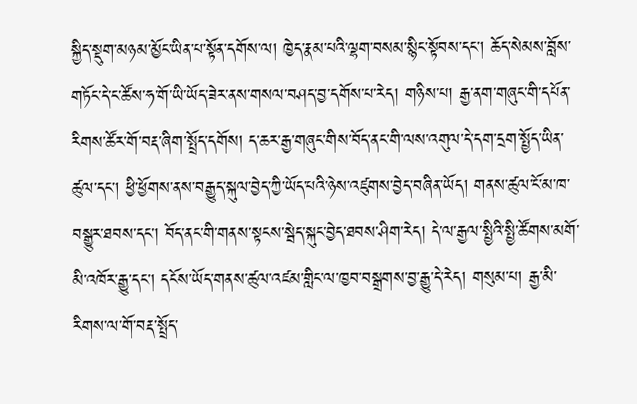སྐྱིད་སྡུག་མཉམ་མྱོང་ཡིན་པ་སྟོན་དགོས་ལ། ཁྱེད་རྣམ་པའི་ལྷག་བསམ་སྙིང་སྟོབས་དང་། ཆོད་སེམས་བློས་གཏོང་དེ་ང་ཚོས་ཧ་གོ་ཡི་ཡོད་ཟེར་ནས་གསལ་བཤད་བྱ་དགོས་པ་རེད། གཉིས་པ། རྒྱ་ནག་གཞུང་གི་དཔོན་རིགས་ཚོར་གོ་བརྡ་ཞིག་སྤྲོད་དགོས། ད་ཆར་རྒྱ་གཞུང་གིས་བོད་ནང་གི་ལས་འགུལ་དེ་དག་དྲག་སྤྱོད་ཡིན་ཚུལ་དང་། ཕྱི་ཕྱོགས་ནས་བརྒྱུད་སྐུལ་བྱེད་ཀྱི་ཡོད་པའི་ཉེས་འཛུགས་བྱེད་བཞིན་ཡོད། གནས་ཚུལ་ངོ་མ་ཁ་བསྒྱུར་ཐབས་དང་། བོད་ནང་གི་གནས་སྟངས་སྦེད་སྐུང་བྱེད་ཐབས་ཤིག་རེད། དེ་ལ་རྒྱལ་སྤྱིའི་སྤྱི་ཚོགས་མགོ་མི་འཁོར་རྒྱུ་དང་། དངོས་ཡོད་གནས་ཚུལ་འཛམ་གླིང་ལ་ཁྱབ་བསྒྲགས་བྱ་རྒྱུ་དེ་རེད། གསུམ་པ། རྒྱ་མི་རིགས་ལ་གོ་བརྡ་སྤྲོད་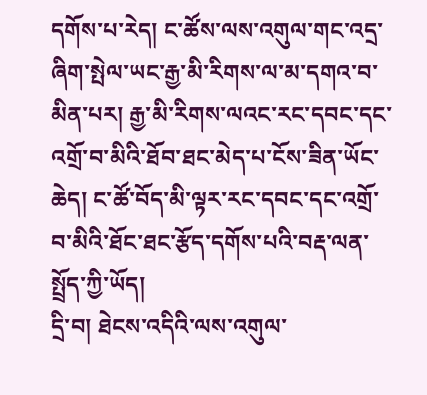དགོས་པ་རེད། ང་ཚོས་ལས་འགུལ་གང་འདྲ་ཞིག་སྤེལ་ཡང་རྒྱ་མི་རིགས་ལ་མ་དགའ་བ་མིན་པར། རྒྱ་མི་རིགས་ལའང་རང་དབང་དང་འགྲོ་བ་མིའི་ཐོབ་ཐང་མེད་པ་ངོས་ཟིན་ཡོང་ཆེད། ང་ཚོ་བོད་མི་ལྟར་རང་དབང་དང་འགྲོ་བ་མིའི་ཐོང་ཐང་རྩོད་དགོས་པའི་བརྡ་ལན་སྤྲོད་ཀྱི་ཡོད།
དྲི་བ། ཐེངས་འདིའི་ལས་འགུལ་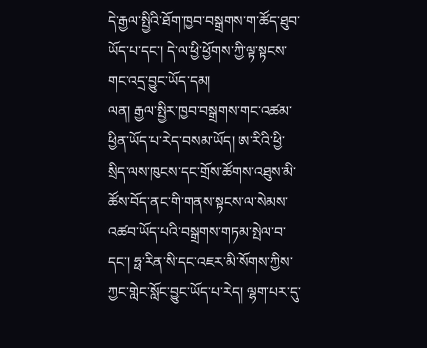དེ་རྒྱལ་སྤྱིའི་ཐོག་ཁྱབ་བསྒྲགས་ག་ཚོད་ཐུབ་ཡོད་པ་དང་། དེ་ལ་ཕྱི་ཕྱོགས་ཀྱི་ལྟ་སྟངས་གང་འདྲ་བྱུང་ཡོད་དམ།
ལན། རྒྱལ་སྤྱིར་ཁྱབ་བསྒྲགས་གང་འཚམ་ཕྱིན་ཡོད་པ་རེད་བསམ་ཡོད། ཨ་རིའི་ཕྱི་སྲིད་ལས་ཁུངས་དང་གྲོས་ཚོགས་འཐུས་མི་ཚོས་བོད་ནང་གི་གནས་སྟངས་ལ་སེམས་འཚབ་ཡོད་པའི་བསྒྲགས་གཏམ་སྤེལ་བ་དང་། ཧྥ་རིན་སི་དང་འཇར་མི་སོགས་ཀྱིས་ཀྱང་གླེང་སློང་བྱུང་ཡོད་པ་རེད། ལྷག་པར་དུ་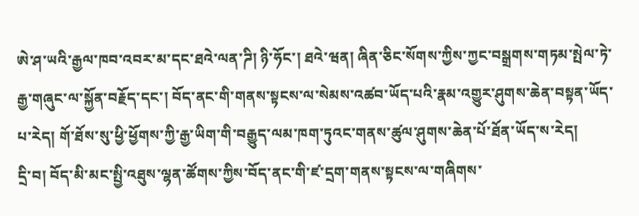ཨེ་ཤ་ཡའི་རྒྱལ་ཁབ་འབར་མ་དང་ཐའེ་ལན་ཌི། ཉི་ཧོང་། ཐའེ་ཝན། ཞིན་ཅིང་སོགས་ཀྱིས་ཀྱང་བསྒྲགས་གཏམ་སྤེལ་ཏེ་རྒྱ་གཞུང་ལ་སྐྱོན་བརྗོད་དང་། བོད་ནང་གི་གནས་སྟངས་ལ་སེམས་འཚབ་ཡོད་པའི་རྣམ་འགྱུར་ཤུགས་ཆེན་བསྟན་ཡོད་པ་རེད། གོ་ཐོས་སུ་ཕྱི་ཕྱོགས་ཀྱི་རྒྱ་ཡིག་གི་བརྒྱུད་ལམ་ཁག་ཏུའང་གནས་ཚུལ་ཤུགས་ཆེན་པོ་ཐོན་ཡོད་ས་རེད།
དྲི་བ། བོད་མི་མང་སྤྱི་འཐུས་ལྷན་ཚོགས་ཀྱིས་བོད་ནང་གི་ཛ་དྲག་གནས་སྟངས་ལ་གཞིགས་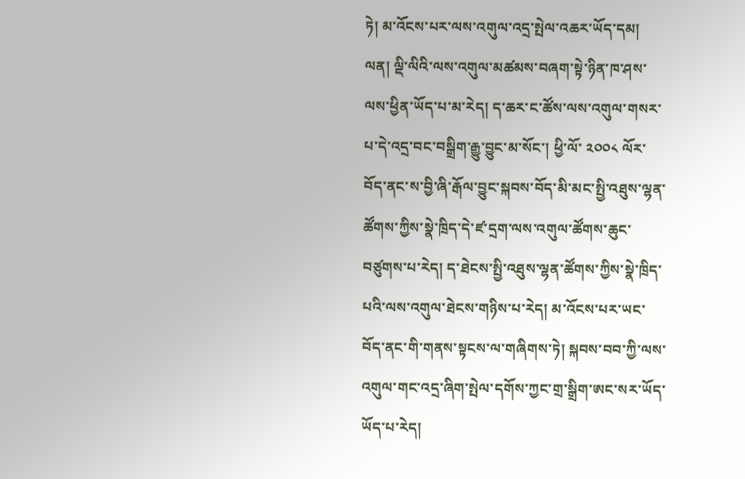ཏེ། མ་འོངས་པར་ལས་འགུལ་འདྲ་སྤེལ་འཆར་ཡོད་དམ།
ལན། ལྡི་ལིའི་ལས་འགུལ་མཚམས་བཞག་སྟེ་ཉིན་ཁ་ཤས་ལས་ཕྱིན་ཡོད་པ་མ་རེད། ད་ཆར་ང་ཚོས་ལས་འགུལ་གསར་པ་དེ་འདྲ་བང་བསྒྲིག་རྒྱུ་བྱུང་མ་སོང་། ཕྱི་ལོ་ ༢༠༠༨ ལོར་བོད་ནང་ས་བྱི་ཞི་རྒོལ་བྱུང་སྐབས་བོད་མི་མང་སྤྱི་འཐུས་ལྷན་ཚོགས་ཀྱིས་སྣེ་ཁྲིད་དེ་ཛ་དྲག་ལས་འགུལ་ཚོགས་ཆུང་བཙུགས་པ་རེད། ད་ཐེངས་སྤྱི་འཐུས་ལྷན་ཚོགས་ཀྱིས་སྣེ་ཁྲིད་པའི་ལས་འགུལ་ཐེངས་གཉིས་པ་རེད། མ་འོངས་པར་ཡང་བོད་ནང་གི་གནས་སྟངས་ལ་གཞིགས་ཏེ། སྐབས་བབ་ཀྱི་ལས་འགུལ་གང་འདྲ་ཞིག་སྤེལ་དགོས་ཀྱང་གྲ་སྒྲིག་ཨང་སར་ཡོད་ཡོད་པ་རེད།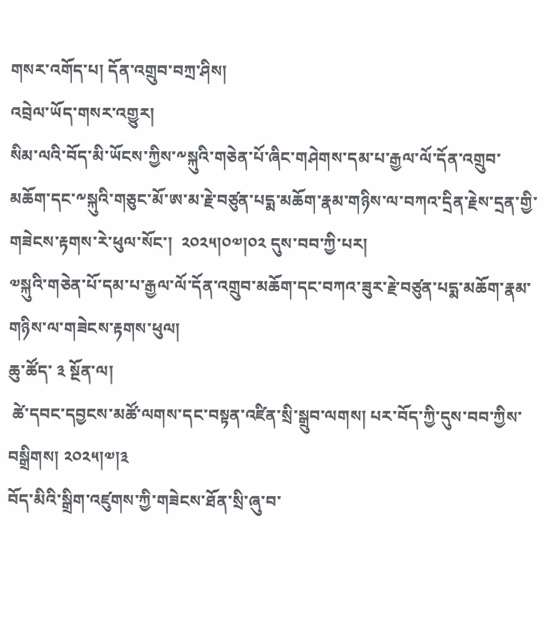གསར་འགོད་པ། དོན་འགྲུབ་བཀྲ་ཤིས།
འབྲེལ་ཡོད་གསར་འགྱུར།
སིམ་ལའི་བོད་མི་ཡོངས་ཀྱིས་༸སྐུའི་གཅེན་པོ་ཞིང་གཤེགས་དམ་པ་རྒྱལ་ལོ་དོན་འགྲུབ་མཆོག་དང་༸སྐུའི་གཅུང་མོ་ཨ་མ་རྗེ་བཙུན་པདྨ་མཆོག་རྣམ་གཉིས་ལ་བཀའ་དྲིན་རྗེས་དྲན་གྱི་གཟེངས་རྟགས་རེ་ཕུལ་སོང་།  ༢༠༢༥།༠༧།༠༢ དུས་བབ་ཀྱི་པར།
༧སྐུའི་གཅེན་པོ་དམ་པ་རྒྱལ་ལོ་དོན་འགྲུབ་མཆོག་དང་བཀའ་ཟུར་རྗེ་བཙུན་པདྨ་མཆོག་རྣམ་གཉིས་ལ་གཟེངས་རྟགས་ཕུལ།
ཆུ་ཚོད་ ༣ སྔོན་ལ།
 ཚེ་དབང་དབྱངས་མཚོ་ལགས་དང་བསྟན་འཛིན་སྲི་སྒྲུབ་ལགས། པར་བོད་ཀྱི་དུས་བབ་ཀྱིས་བསྒྲིགས། ༢༠༢༥།༧།༣
བོད་མིའི་སྒྲིག་འཛུགས་ཀྱི་གཟེངས་ཐོན་སྲི་ཞུ་བ་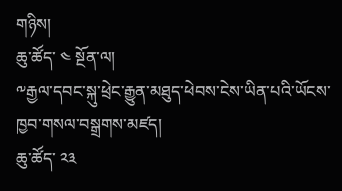གཉིས།
ཆུ་ཚོད་ ༤ སྔོན་ལ།
༸རྒྱལ་དབང་སྐུ་ཕྲེང་རྒྱུན་མཐུད་ཕེབས་ངེས་ཡིན་པའི་ཡོངས་ཁྱབ་གསལ་བསྒྲགས་མཛད།
ཆུ་ཚོད་ ༢༣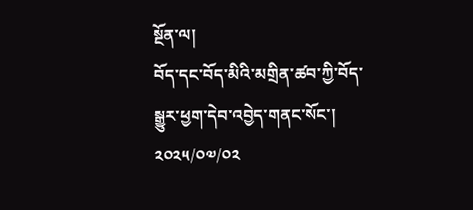སྔོན་ལ།
བོད་དང་བོད་མིའི་མགྲིན་ཚབ་ཀྱི་བོད་སྒྱུར་ཕྱག་དེབ་འབྱེད་གནང་སོང་།
༢༠༢༥/༠༧/༠༢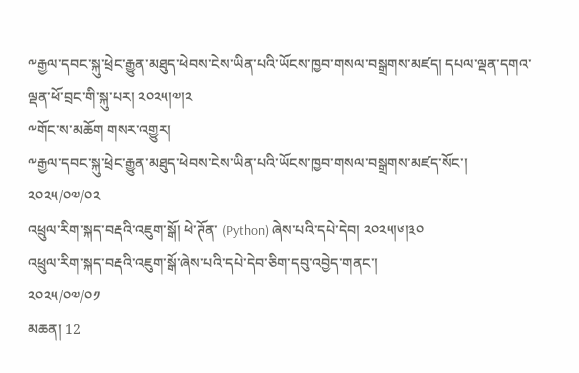༸རྒྱལ་དབང་སྐུ་ཕྲེང་རྒྱུན་མཐུད་ཕེབས་ངེས་ཡིན་པའི་ཡོངས་ཁྱབ་གསལ་བསྒྲགས་མཛད། དཔལ་ལྡན་དགའ་ལྡན་ཕོ་བྲང་གི་སྐུ་པར། ༢༠༢༥།༧།༢
༸གོང་ས་མཆོག གསར་འགྱུར།
༸རྒྱལ་དབང་སྐུ་ཕྲེང་རྒྱུན་མཐུད་ཕེབས་ངེས་ཡིན་པའི་ཡོངས་ཁྱབ་གསལ་བསྒྲགས་མཛད་སོང་།
༢༠༢༥/༠༧/༠༢
འཕྲུལ་རིག་སྐད་བརྡའི་འཇུག་སྒོ། ཕེ་ཊོན་ (Python) ཞེས་པའི་དཔེ་དེབ། ༢༠༢༥།༦།༣༠
འཕྲུལ་རིག་སྐད་བརྡའི་འཇུག་སྒོ་ཞེས་པའི་དཔེ་དེབ་ཅིག་དབུ་འབྱེད་གནང་།
༢༠༢༥/༠༧/༠༡
མཆན། 12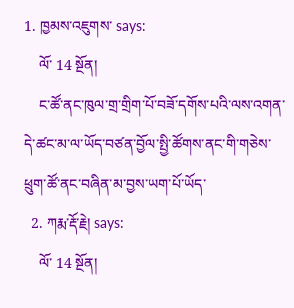1. ཁྱམས་འཇུགས་ says:
    ལོ་ 14 སྔོན།
    ང་ཚོ་ནང་ཁུལ་གྲ་གྲིག་པོ་བཟོ་དགོས་པའི་ལས་འགན་དེ་ཚང་མ་ལ་ཡོད་བཙན་བྱོལ་སྤྱི་ཚོགས་ནང་གི་གཅེས་ཕྲུག་ཚོ་ནང་བཞིན་མ་བྱས་ཡག་པོ་ཡོད་
  2. ཀརྨ་རྡོ་རྗེ། says:
    ལོ་ 14 སྔོན།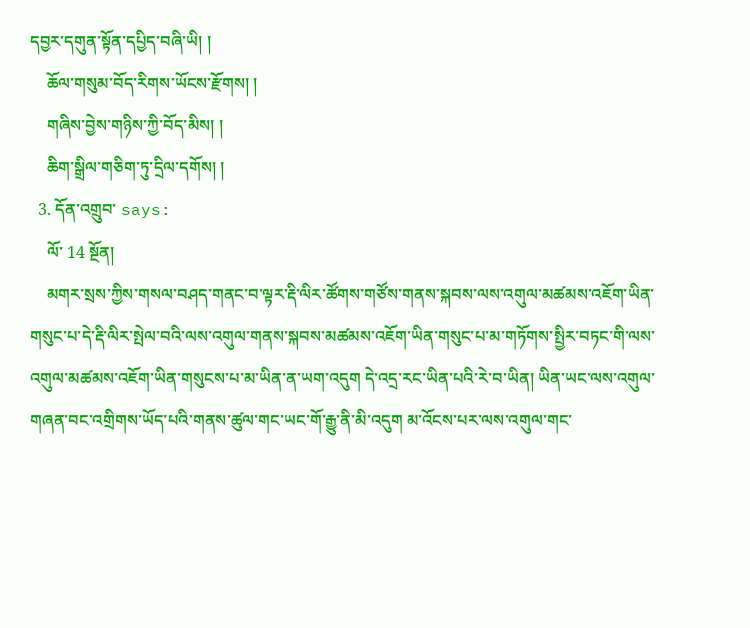དབྱར་དགུན་སྟོན་དཔྱིད་བཞི་ཡི། །
    ཆོལ་གསུམ་བོད་རིགས་ཡོངས་རྫོགས། །
    གཞིས་བྱེས་གཉིས་ཀྱི་བོད་མིས། །
    ཆིག་སྒྲིལ་གཅིག་ཏུ་དྲིལ་དགོས། །
  3. དོན་འགྲུབ་ says:
    ལོ་ 14 སྔོན།
    མགར་སྲས་ཀྱིས་གསལ་བཤད་གནང་བ་ལྟར་རྡི་ལིར་ཚོགས་གཙོས་གནས་སྐབས་ལས་འགུལ་མཚམས་འཇོག་ཡིན་གསུང་པ་དེ་རྡི་ལིར་སྤེལ་བའི་ལས་འགུལ་གནས་སྐབས་མཚམས་འཇོག་ཡིན་གསུང་པ་མ་གཏོགས་སྤྱིར་བཏང་གི་ལས་འགུལ་མཚམས་འཇོག་ཡིན་གསུངས་པ་མ་ཡིན་ན་ཡག་འདུག དེ་འདྲ་རང་ཡིན་པའི་རེ་བ་ཡིན། ཡིན་ཡང་ལས་འགུལ་གཞན་བང་འགྲིགས་ཡོད་པའི་གནས་ཚུལ་གང་ཡང་གོ་རྒྱུ་ནི་མི་འདུག མ་འོངས་པར་ལས་འགུལ་གང་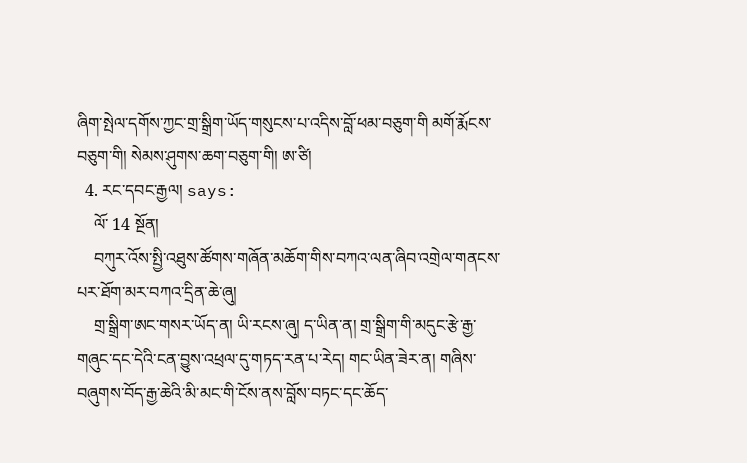ཞིག་སྤེལ་དགོས་ཀྱང་གྲ་སྒྲིག་ཡོད་གསུངས་པ་འདིས་བློ་ཕམ་བཅུག་གི མགོ་རྨོངས་བཅུག་གི། སེམས་ཤུགས་ཆག་བཅུག་གི། ཨ་ཙི།
  4. རང་དབང་རྒྱལ། says:
    ལོ་ 14 སྔོན།
    བཀུར་འོས་སྤྱི་འཐུས་ཚོགས་གཞོན་མཆོག་གིས་བཀའ་ལན་ཞིབ་འགྲེལ་གནངས་པར་ཐོག་མར་བཀའ་དྲིན་ཆེ་ཞུ།
    གྲ་སྒྲིག་ཨང་གསར་ཡོད་ན། ཡི་རངས་ཞུ། ད་ཡིན་ན། གྲ་སྒྲིག་གི་མདུང་རྩེ་རྒྱ་གཞུང་དང་དེའི་ངན་བྱུས་འཕྲལ་དུ་གཏད་རན་པ་རེད། གང་ཡིན་ཟེར་ན། གཞིས་བཞུགས་བོད་རྒྱ་ཆེའི་མི་མང་གི་ངོས་ནས་བློས་བཏང་དང་ཆོད་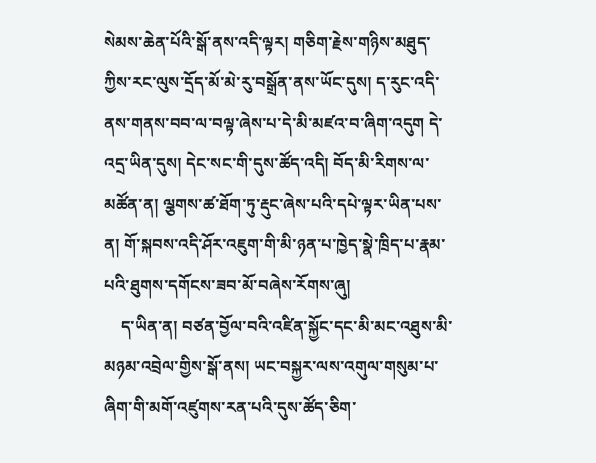སེམས་ཆེན་པོའི་སྒོ་ནས་འདི་ལྟར། གཅིག་རྗེས་གཉིས་མཐུད་ཀྱིས་རང་ལུས་དྲོད་མོ་མེ་རུ་བསྒྲོན་ནས་ཡོང་དུས། ད་རུང་འདི་ནས་གནས་བབ་ལ་བལྟ་ཞེས་པ་དེ་མི་མཛའ་བ་ཞིག་འདུག དེ་འདྲ་ཡིན་དུས། དེང་སང་གི་དུས་ཚོད་འདི། བོད་མི་རིགས་ལ་མཚོན་ན། ལྕགས་ཚ་ཐོག་ཏུ་རྡུང་ཞེས་པའི་དཔེ་ལྟར་ཡིན་པས་ན། གོ་སྐབས་འདི་ཤོར་འཇུག་གི་མི་ཉན་པ་ཁྱེད་སྣེ་ཁྲིད་པ་རྣམ་པའི་ཐུགས་དགོངས་ཟབ་མོ་བཞེས་རོགས་ཞུ།
    ད་ཡིན་ན། བཙན་བྱོལ་བའི་འཛིན་སྐྱོང་དང་མི་མང་འཐུས་མི་མཉམ་འབྲེལ་གྱིས་སྒོ་ནས། ཡང་བསྐྱར་ལས་འགུལ་གསུམ་པ་ཞིག་གི་མགོ་འཛུགས་རན་པའི་དུས་ཚོད་ཅིག་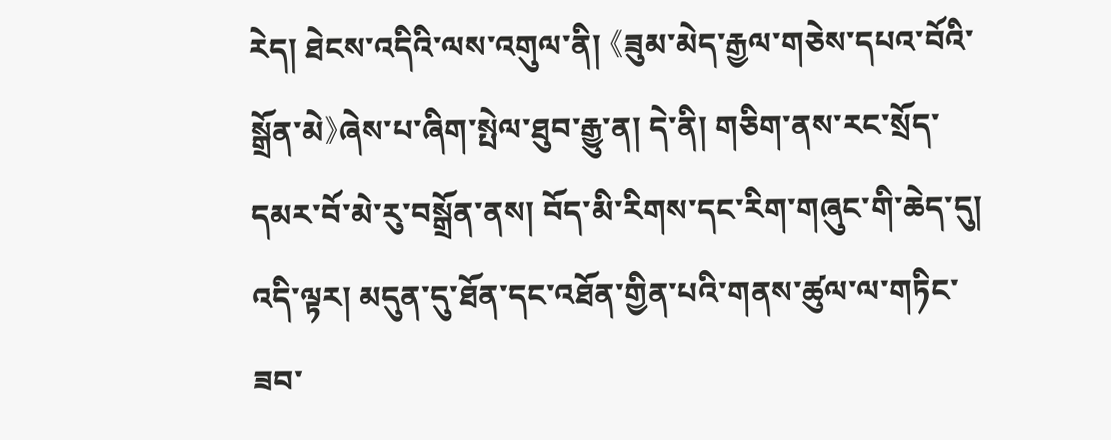རེད། ཐེངས་འདིའི་ལས་འགུལ་ནི། 《ཟུམ་མེད་རྒྱལ་གཅེས་དཔའ་བོའི་སྒྲོན་མེ》ཞེས་པ་ཞིག་སྤེལ་ཐུབ་རྒྱུ་ན། དེ་ནི། གཅིག་ནས་རང་སྲོད་དམར་བོ་མེ་རུ་བསྒྲོན་ནས། བོད་མི་རིགས་དང་རིག་གཞུང་གི་ཆེད་དུ། འདི་ལྟར། མདུན་དུ་ཐོན་དང་འཐོན་གྱིན་པའི་གནས་ཚུལ་ལ་གཏིང་ཟབ་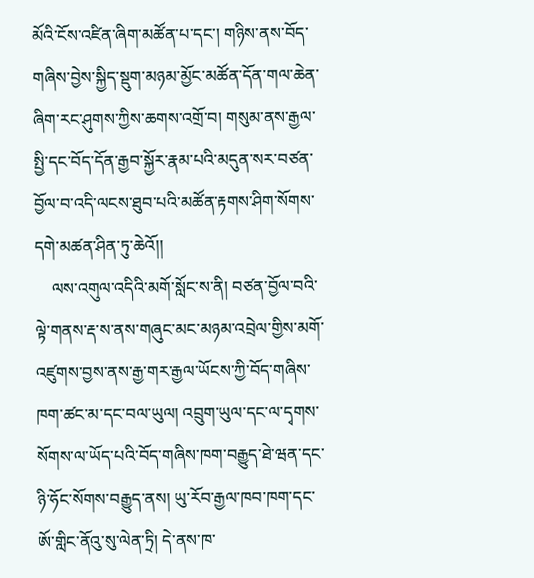མོའི་ངོས་འཛིན་ཞིག་མཚོན་པ་དང་། གཉིས་ནས་བོད་གཞིས་བྱེས་སྐྱིད་སྡུག་མཉམ་མྱོང་མཚོན་དོན་གལ་ཆེན་ཞིག་རང་ཤུགས་ཀྱིས་ཆགས་འགྲོ་བ། གསུམ་ནས་རྒྱལ་སྤྱི་དང་བོད་དོན་རྒྱབ་སྐྱོར་རྣམ་པའི་མདུན་སར་བཙན་བྱོལ་བ་འདི་ལངས་ཐུབ་པའི་མཚོན་རྟགས་ཤིག་སོགས་དགེ་མཚན་ཤིན་ཏུ་ཆེའོ།།
    ལས་འགུལ་འདིའི་མགོ་སློང་ས་ནི། བཙན་བྱོལ་བའི་ལྟེ་གནས་རྡ་ས་ནས་གཞུང་མང་མཉམ་འབྲེལ་གྱིས་མགོ་འཛུགས་བྱས་ནས་རྒྱ་གར་རྒྱལ་ཡོངས་ཀྱི་བོད་གཞིས་ཁག་ཚང་མ་དང་བལ་ཡུལ། འབྲུག་ཡུལ་དང་ལ་དྭགས་སོགས་ལ་ཡོད་པའི་བོད་གཞིས་ཁག་བརྒྱུད་ཐེ་ཝན་དང་ཉི་ཧོང་སོགས་བརྒྱུད་ནས། ཡུ་རོབ་རྒྱལ་ཁབ་ཁག་དང་ཨོ་གླིང་ནོའུ་སུ་ལེན་ཏྲི། དེ་ནས་ཁ་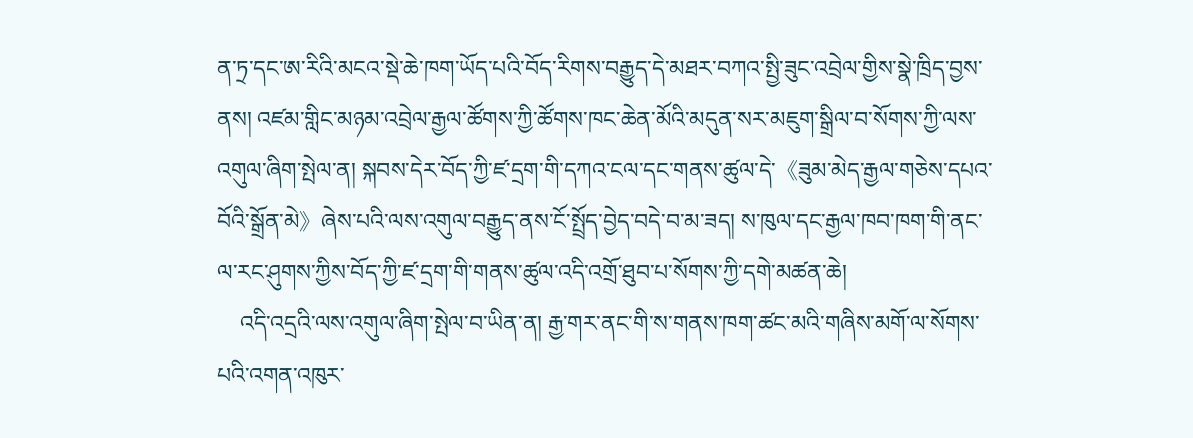ན་ཏྲ་དང་ཨ་རིའི་མངའ་སྡེ་ཆེ་ཁག་ཡོད་པའི་བོད་རིགས་བརྒྱུད་དེ་མཐར་བཀའ་སྤྱི་ཟུང་འབྲེལ་གྱིས་སྣེ་ཁྲིད་བྱས་ནས། འཛམ་གླིང་མཉམ་འབྲེལ་རྒྱལ་ཚོགས་ཀྱི་ཚོགས་ཁང་ཆེན་མོའི་མདུན་སར་མཇུག་སྒྲིལ་བ་སོགས་ཀྱི་ལས་འགུལ་ཞིག་སྤེལ་ན། སྐབས་དེར་བོད་ཀྱི་ཛ་དྲག་གི་དཀའ་ངལ་དང་གནས་ཚུལ་དེ་《ཟུམ་མེད་རྒྱལ་གཅེས་དཔའ་བོའི་སྒྲོན་མེ》ཞེས་པའི་ལས་འགུལ་བརྒྱུད་ནས་ངོ་སྤྲོད་བྱེད་བདེ་བ་མ་ཟད། ས་ཁུལ་དང་རྒྱལ་ཁབ་ཁག་གི་ནང་ལ་རང་ཤུགས་ཀྱིས་བོད་ཀྱི་ཛ་དྲག་གི་གནས་ཚུལ་འདི་འགྲོ་ཐུབ་པ་སོགས་ཀྱི་དགེ་མཚན་ཆེ།
    འདི་འདྲའི་ལས་འགུལ་ཞིག་སྤེལ་བ་ཡིན་ན། རྒྱ་གར་ནང་གི་ས་གནས་ཁག་ཚང་མའི་གཞིས་མགོ་ལ་སོགས་པའི་འགན་འཁུར་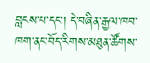བླངས་པ་དང་། དེ་བཞིན་རྒྱལ་ཁབ་ཁག་ནང་བོད་རིགས་མཐུན་ཚོགས་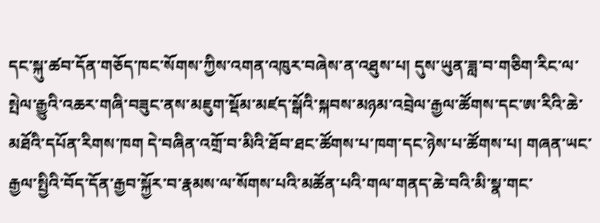དང་སྐུ་ཚབ་དོན་གཅོད་ཁང་སོགས་ཀྱིས་འགན་འཁུར་བཞེས་ན་འཐུས་པ། དུས་ཡུན་ཟླ་བ་གཅིག་རིང་ལ་སྤེལ་རྒྱུའི་འཆར་གཞི་བཟུང་ནས་མཇུག་སྡོམ་མཛད་སྒོའི་སྐབས་མཉམ་འབྲེལ་རྒྱལ་ཚོགས་དང་ཨ་རིའི་ཆེ་མཐོའི་དཔོན་རིགས་ཁག དེ་བཞིན་འགྲོ་བ་མིའི་ཐོབ་ཐང་ཚོགས་པ་ཁག་དང་ཉེས་པ་ཚོགས་པ། གཞན་ཡང་རྒྱལ་སྤྱིའི་བོད་དོན་རྒྱབ་སྐྱོར་བ་རྣམས་ལ་སོགས་པའི་མཚོན་པའི་གལ་གནད་ཆེ་བའི་མི་སྣ་གང་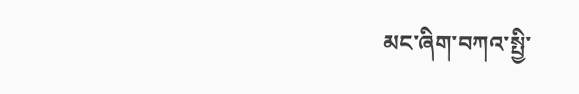མང་ཞིག་བཀའ་སྤྱི་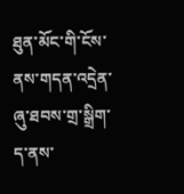ཐུན་མོང་གི་ངོས་ནས་གདན་འདྲེན་ཞུ་ཐབས་གྲ་སྒྲིག་ད་ནས་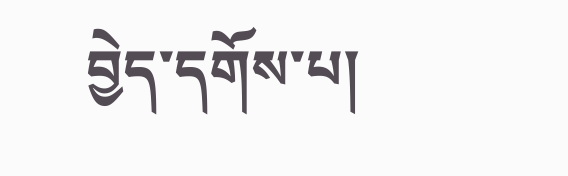བྱེད་དགོས་པ།